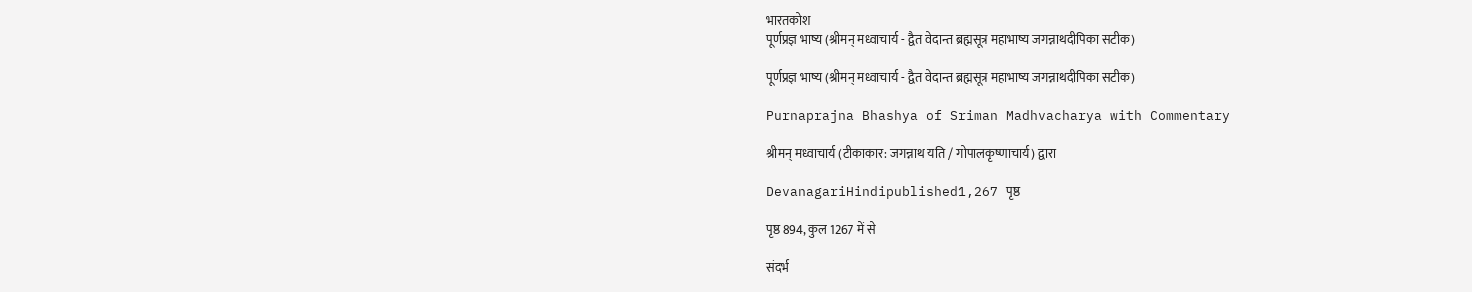भारतकोश
पूर्णप्रज्ञ भाष्य (श्रीमन् मध्वाचार्य - द्वैत वेदान्त ब्रह्मसूत्र महाभाष्य जगन्नाथदीपिका सटीक)

पूर्णप्रज्ञ भाष्य (श्रीमन् मध्वाचार्य - द्वैत वेदान्त ब्रह्मसूत्र महाभाष्य जगन्नाथदीपिका सटीक)

Purnaprajna Bhashya of Sriman Madhvacharya with Commentary

श्रीमन् मध्वाचार्य (टीकाकार: जगन्नाथ यति / गोपालकृष्णाचार्य) द्वारा

DevanagariHindipublished1,267 पृष्ठ

पृष्ठ 894, कुल 1267 में से

संदर्भ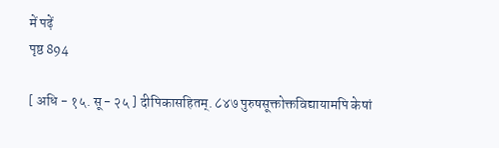में पढ़ें
पृष्ठ 894

[ अधि - १५. सू - २५ ] दीपिकासहितम्. ८४७ पुरुषसूक्तोक्तविद्यायामपि केषां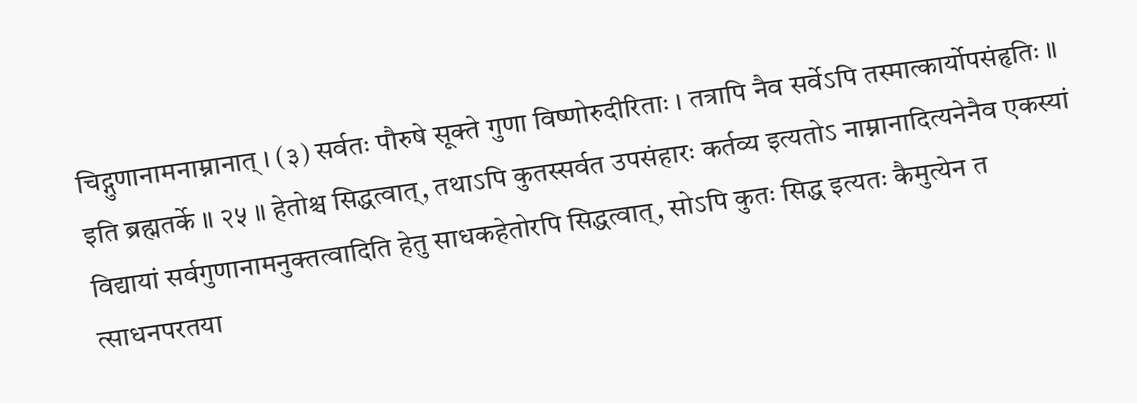चिद्गुणानामनाम्नानात् । (३) सर्वतः पौरुषे सूक्ते गुणा विष्णोरुदीरिताः । तत्रापि नैव सर्वेऽपि तस्मात्कार्योपसंहृतिः ॥ इति ब्रह्मतर्के ॥ २५ ॥ हेतोश्च सिद्धत्वात्, तथाऽपि कुतस्सर्वत उपसंहारः कर्तव्य इत्यतोऽ नाम्नानादित्यनेनैव एकस्यां विद्यायां सर्वगुणानामनुक्तत्वादिति हेतु साधकहेतोरपि सिद्धत्वात्, सोऽपि कुतः सिद्ध इत्यतः कैमुत्येन त त्साधनपरतया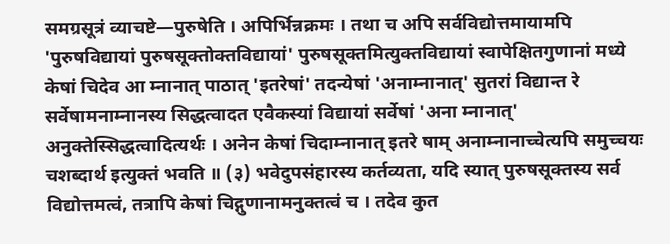समग्रसूत्रं व्याचष्टे—पुरुषेति । अपिर्भिन्नक्रमः । तथा च अपि सर्वविद्योत्तमायामपि 'पुरुषविद्यायां पुरुषसूक्तोक्तविद्यायां' पुरुषसूक्तमित्युक्तविद्यायां स्वापेक्षितगुणानां मध्ये केषां चिदेव आ म्नानात् पाठात् 'इतरेषां' तदन्येषां 'अनाम्नानात्' सुतरां विद्यान्त रे सर्वेषामनाम्नानस्य सिद्धत्वादत एवैकस्यां विद्यायां सर्वेषां 'अना म्नानात्' अनुक्तेस्सिद्धत्वादित्यर्थः । अनेन केषां चिदाम्नानात् इतरे षाम् अनाम्नानाच्चेत्यपि समुच्चयः चशब्दार्थ इत्युक्तं भवति ॥ (३) भवेदुपसंहारस्य कर्तव्यता, यदि स्यात् पुरुषसूक्तस्य सर्व विद्योत्तमत्वं, तत्रापि केषां चिद्गुणानामनुक्तत्वं च । तदेव कुत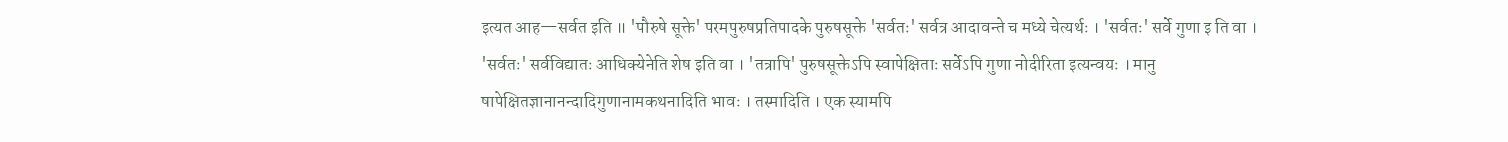इत्यत आह—सर्वत इति ॥ 'पौरुषे सूक्ते' परमपुरुषप्रतिपादके पुरुषसूक्ते 'सर्वतः' सर्वत्र आदावन्ते च मध्ये चेत्यर्थः । 'सर्वतः' सर्वे गुणा इ ति वा । 'सर्वतः' सर्वविद्यातः आधिक्येनेति शेष इति वा । 'तत्रापि' पुरुषसूक्तेऽपि स्वापेक्षिताः सर्वेऽपि गुणा नोदीरिता इत्यन्वयः । मानु षापेक्षितज्ञानानन्दादिगुणानामकथनादिति भावः । तस्मादिति । एक स्यामपि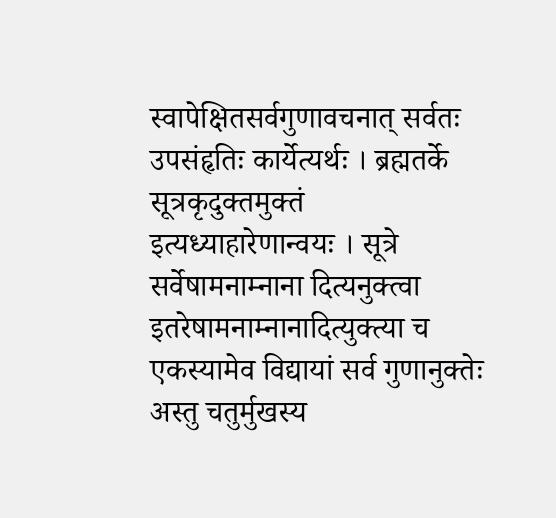स्वापेक्षितसर्वगुणावचनात् सर्वतः उपसंहृतिः कार्येत्यर्थः । ब्रह्मतर्के सूत्रकृदुक्तमुक्तं इत्यध्याहारेणान्वयः । सूत्रे सर्वेषामनाम्नाना दित्यनुक्त्वा इतरेषामनाम्नानादित्युक्त्या च एकस्यामेव विद्यायां सर्व गुणानुक्तेः अस्तु चतुर्मुखस्य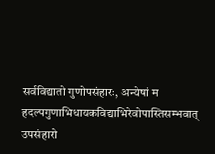सर्वविद्यातो गुणोपसंहारः, अन्येषां म हदल्पगुणाभिधायकविद्याभिरेवोपास्तिसम्भवात् उपसंहारो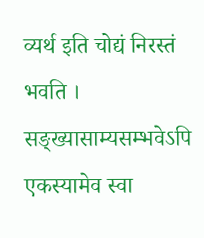व्यर्थ इति चोद्यं निरस्तं भवति । सङ्ख्यासाम्यसम्भवेऽपि एकस्यामेव स्वा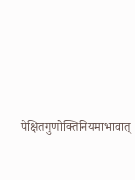पेक्षितगुणोक्तिनियमाभावात्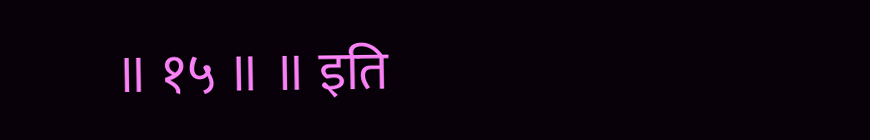॥ १५ ॥ ॥ इति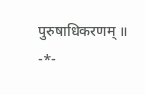पुरुषाधिकरणम् ॥ -*-